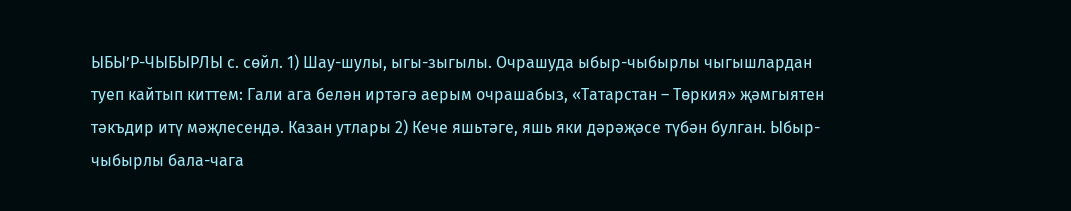ЫБЫ’Р-ЧЫБЫРЛЫ с. сөйл. 1) Шау-шулы, ыгы-зыгылы. Очрашуда ыбыр-чыбырлы чыгышлардан туеп кайтып киттем: Гали ага белән иртәгә аерым очрашабыз, «Татарстан – Төркия» җәмгыятен тәкъдир итү мәҗлесендә. Казан утлары 2) Кече яшьтәге, яшь яки дәрәҗәсе түбән булган. Ыбыр-чыбырлы бала-чага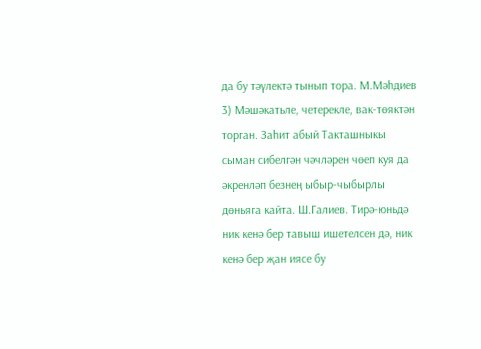да бу тәүлектә тынып тора. М.Мәһдиев 3) Мәшәкатьле, четерекле, вак-төяктән торган. Заһит абый Такташныкы сыман сибелгән чәчләрен чөеп куя да әкренләп безнең ыбыр-чыбырлы дөньяга кайта. Ш.Галиев. Тирә-юньдә ник кенә бер тавыш ишетелсен дә, ник кенә бер җан иясе бу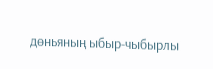дөньяның ыбыр-чыбырлы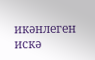икәнлеген искә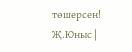төшерсен! Җ.Юныс |